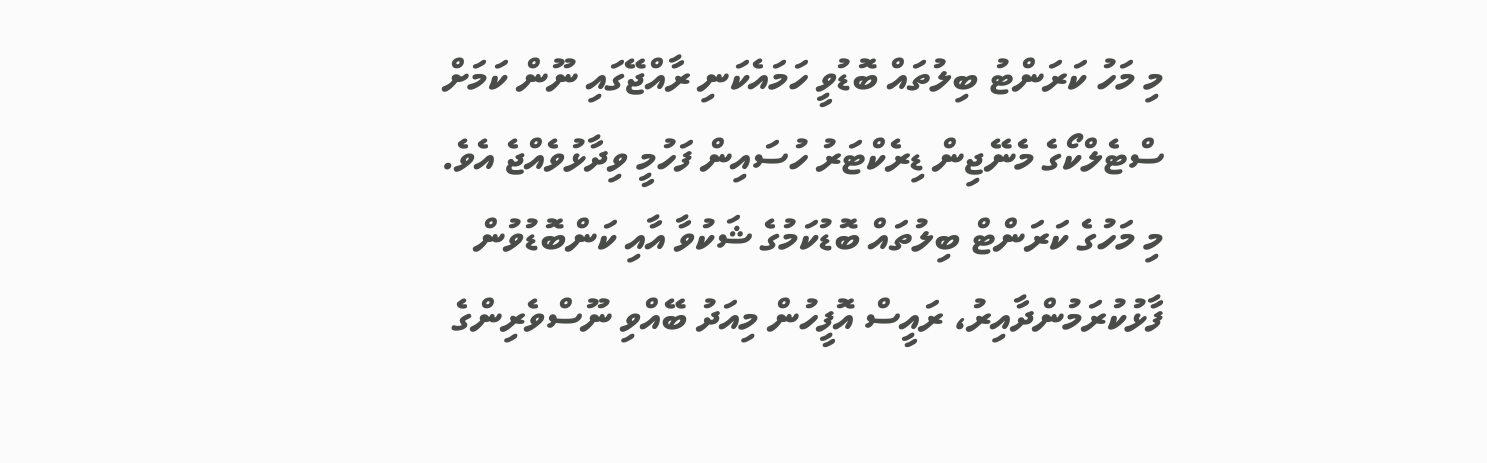މި މަހު ކަރަންޓު ބިލުތައް ބޮޑުވީ ހަމައެކަނި ރާއްޖޭގައި ނޫން ކަމަށް ސްޓެލްކޯގެ މެނޭޖިން ޑިރެކްޓަރު ހުސައިން ފަހުމީ ވިދާޅުވެއްޖެ އެވެ.
މި މަހުގެ ކަރަންޓް ބިލުތައް ބޮޑުކަމުގެ ޝަކުވާ އާއި ކަންބޮޑުވުން ފާޅުކުރަމުންދާއިރު، ރައީސް އޮފީހުން މިއަދު ބޭއްވި ނޫސްވެރިންގެ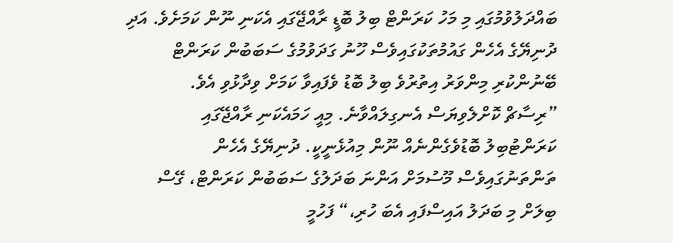ބައްދަލުވުމުގައި މި މަހު ކަރަންޓް ބިލު ބޮޑީ ރާއްޖޭގައި އެކަނި ނޫން ކަމަށެވެ. އަދި ދުނިޔޭގެ އެހެން ގައުމުތަކުގައިވެސް ހޫނު ގަދަވުމުގެ ސަބަބުން ކަރަންޓް ބޭނުންކުރި މިންވަރު އިތުރުވެ ބިލު ބޮޑު ވެފައިވާ ކަމަށް ވިދާޅުވި އެވެ.
”ރިސާޗް ކޮށްލެވިޔަސް އެނގިލައްވާނެ. މިއީ ހަމައެކަނި ރާއްޖޭގައި ކަރަންޓުބިލު ބޮޑުވެގެންނެއް ނޫން މިއުޅެނީކީ. ދުނިޔޭގެ އެހެން ތަންތަނުގައިވެސް މޫސުމަށް އަންނަ ބަދަލުގެ ސަބަބުން ކަރަންޓް، ގޭސް ބިލަށް މި ބަދަލު އައިސްފައި އެބަ ހުރި،“ ފަހުމީ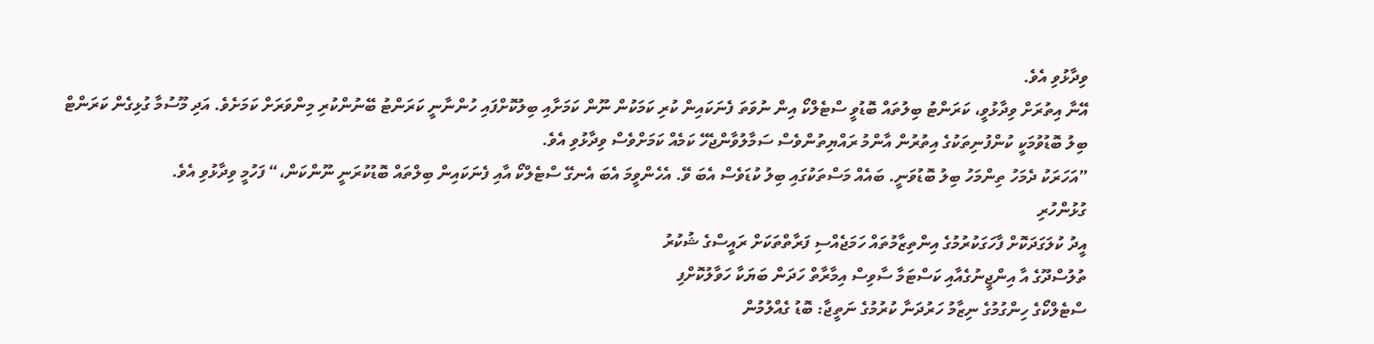ވިދާޅުވި އެވެ.
އޭނާ އިތުރަށް ވިދާޅުވީ، ކަރަންޓު ބިލުތައް ބޮޑުވީ ސްޓެލްކޯ އިން ނުވަތަ ފެނަކައިން ކުރި ކަމަކުން ނޫން ކަމަށާއި ބިލުކޮށްފައި ހުންނާނީ ކަރަންޓު ބޭނުންކުރި މިންވަރަށް ކަމަށެވެ. އަދި މޫސުމާ ގުޅިގެން ކަރަންޓް ބިލު ބޮޑުވުމަކީ ކުންފުނިތަކުގެ އިތުރުން އާންމު ރައްޔިތުންވެސް ސަމާލުވާންޖެހޭ ކަމެއް ކަމަށްވެސް ވިދާޅުވި އެވެ.
”އަހަރަކު ދެމަހު ތިންމަހު ބިލު ބޮޑުވަނީ. ބައެއް މަސްތަކުގައި ބިލު ކުޑަވެސް އެބަ ވޭ. އެހެންވީމަ އެބަ އެނގޭ ސްޓެލްކޯ އާއި ފެނަކައިން ބިލްތައް ބޮޑުކުރަނީ ނޫންކަން،“ ފަހުމީ ވިދާޅުވި އެވެ.
ގުޅުންހުރި
އީދު ކުލަގަދަކޮށް ފާހަގަކުރުމުގެ އިންތިޒާމުތައް ހަމަޖެއްސި ފަރާތްތަކަށް ރައީސްގެ ޝުކުރު
ތުލުސްދޫގެ އާ އިންޖީނުގެއާއި ކަސްޓަމާ ސާވިސް އިމާރާތް ހަދަން ބަޔަކާ ހަވާލުކޮށްފި
ސްޓެލްކޯގެ ހިންގުމުގެ ނިޒާމު ހަރުދަނާ ކުރުމުގެ ނަތީޖާ: ބޮޑު ގެއްލުމުން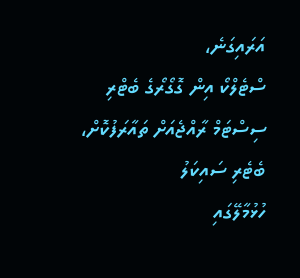އަރައިގަނެ،
ސްޓެލްކޯ އިން ގޮގޯރޯގެ ބެޓްރި ސިސްޓަމް ރާއްޖެއަށް ތައާރަފުކޮށް، ބެޓެރި ސައިކަލު
ހުޅުމާލޭގައި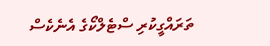ތަރައްގީކުރި ސްޓެލްކޯގެ އެނެކެސް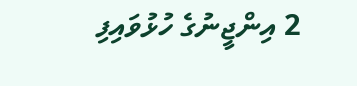2 އިންޖީނުގެ ހުޅުވައިފި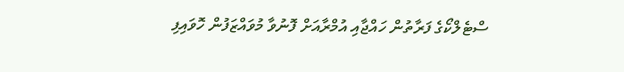ސްޓެލްކޯގެ ފަރާތުން ހައްޖާއި އުމްރާއަށް ފޮނުވާ މުވައްޒަފުން ހޮވައިފި